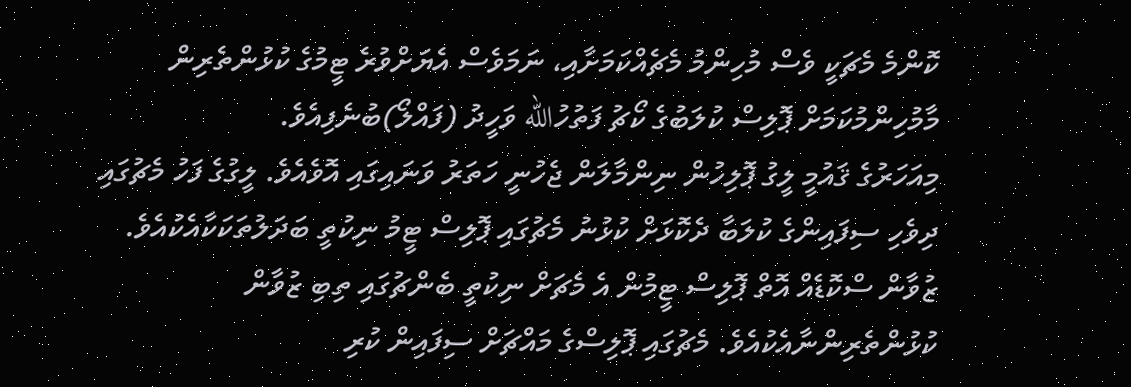ކޮންމެ މެޗަކީ ވެސް މުހިންމު މެޗެއްކަމަށާއި، ނަމަވެސް އެޔަށްވުރެ ޓީމުގެ ކުޅުންތެރިން މާމުހިންމުކަމަށް ޕޮލިސް ކުލަބުގެ ކޯޗު ފަތުހުالله ވަހީދު (ފައްލޯ)ބުނެފިއެވެ.
މިއަހަރުގެ ޤައުމީ ލީގު ޕޮލިހުން ނިންމާލަން ޖެހުނީ ހަތަރު ވަނައިގައި އޮވެއެވެ. ލީގުގެ ފަހު މެޗުގައި ދިވެހި ސިފައިންގެ ކުލަބާ ދެކޮޅަށް ކުޅުނު މެޗުގައި ޕޮލިސް ޓީމު ނިކުތީ ބަދަލުތަކަކާއެކުއެވެ. ޒުވާން ސްކޮޑެއް އޮތް ޕޮލިސް ޓީމުން އެ މެޗަށް ނިކުތީ ބެންޗުގައި ތިބި ޒުވާން ކުޅުންތެރިންނާއެކުއެވެ. މެޗުގައި ޕޮލިސްގެ މައްޗަށް ސިފައިން ކުރި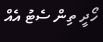ހޯދީ ތިން ސެޓު އެއް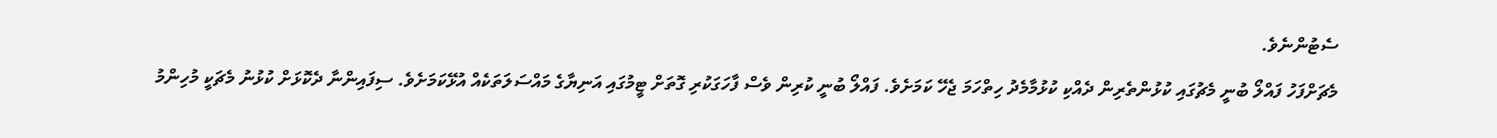ސެޓުންނެވެ.
މެޗަށްފަހު ފައްލޯ ބުނީ މެޗުގައި ކުޅުންތެރިން ދެއްކި ކުޅުމާމެދު ހިތްހަމަ ޖެހޭ ކަމަށެވެ. ފައްލޯ ބުނީ ކުރިން ވެސް ފާހަގަކުރި ގޮތަށް ޓީމުގައި އަނިޔާގެ މައްސަލަތަކެއް އުޅޭކަމަށެވެ. ސިފައިންނާ ދެކޮޅަށް ކުޅުނު މެޗަކީ މުހިންމު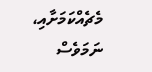މެޗެއްކަމަށާއި، ނަމަވެސް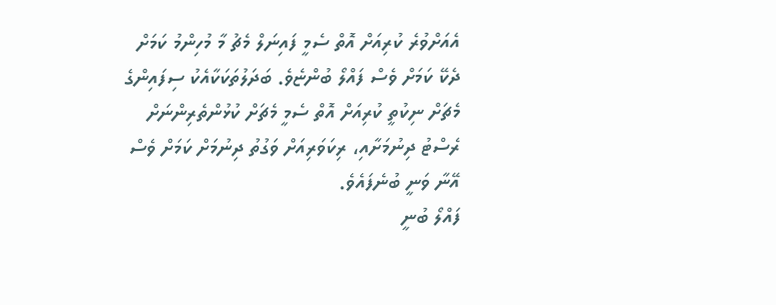އެއަށްވުރެ ކުރިއަށް އޮތް ސެމީ ފައިނަލް މެޗު މާ މުހިންމު ކަމަށް ދެކޭ ކަމަށް ވެސް ފައްލޯ ބުންޏެވެ. ބަދަލުތަކަކާއެކު ސިފައިންގެ މެޗަށް ނިކުތީ ކުރިއަށް އޮތް ސެމީ މެޗަށް ކުޅުންތެރިންނަށް ރެސްޓު ދިނުމަށާއި، ރިކަވަރިއަށް ވަގުތު ދިނުމަށް ކަމަށް ވެސް އޭނާ ވަނީ ބުނެފައެވެ.
ފައްލޯ ބުނީ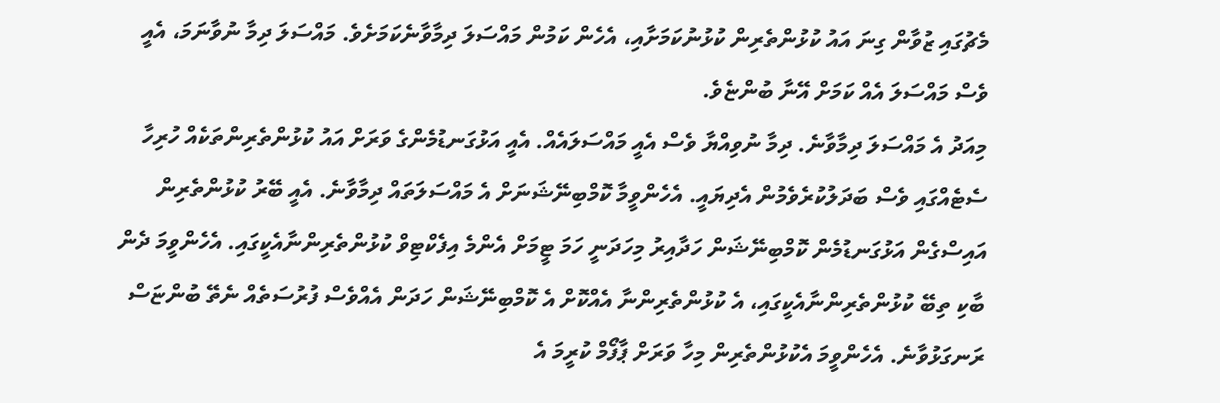މެޗުގައި ޒުވާން ގިނަ އައު ކުޅުންތެރިން ކުޅުނުކަމަށާއި، އެހެން ކަމުން މައްސަލަ ދިމާވާނެކަމަށެވެ. މައްސަލަ ދިމާ ނުވާނަމަ، އެއީ ވެސް މައްސަލަ އެއް ކަމަށް އޭނާ ބުންޏެވެ.
މިއަދު އެ މައްސަލަ ދިމާވާނެ. ދިމާ ނުވިއްޔާ ވެސް އެއީ މައްސަލައެއް. އެއީ އަޅުގަނޑުމެންގެ ވަރަށް އައު ކުޅުންތެރިންތަކެއް ހުރިހާ ސެޓެއްގައި ވެސް ބަދަލުކުރެވެމުން އެދިޔައީ. އެހެންވީމާ ކޮމްބިނޭޝަނަށް އެ މައްސަލަތައް ދިމާވާނެ. އެއީ ބޭރު ކުޅުންތެރިން އައިސްގެން އަޅުގަނޑުމެން ކޮމްބިނޭޝަން ހަދާއިރު މިހަދަނީ ހަމަ ޓީމަށް އެންމެ އިފެކްޓިވް ކުޅުންތެރިންނާއެކީގައި. އެހެންވީމަ ދެން ބާކި ތިބޭ ކުޅުންތެރިންނާއެކީގައި، އެ ކުޅުންތެރިންނާ އެއްކޮށް އެ ކޮމްބިނޭޝަން ހަދަން އެއްވެސް ފުރުސަތެއް ނެތޭ ބުންޏަސް ރަނގަޅުވާނެ. އެހެންވީމަ އެކުޅުންތެރިން މިހާ ވަރަށް ޕާފޯމް ކުރީމަ އެ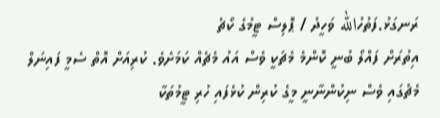ރަނގަޅު.ފަތުހުالله ވަހީދު / ޕޮލިސް ޓީމުގެ ކޯޗު
އިތުރަށް ފައްލޯ ބުނީ ކޮންމެ މެޗަކީ ވެސް އައު މެޗެއް ކަމަށެވެ. ކުރިއަށް އޮތް ސެމީ ފައިނަލް މެޗުގައި ވެސް ނިކުންނާނީ މީގެ ކުރިން ކުޅެފައި ހުރި ޓީމުތަކާ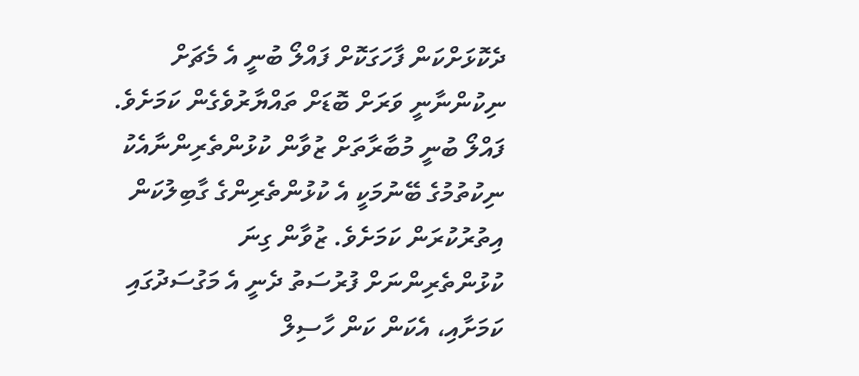ދެކޮޅަށްކަން ފާހަގަކޮށް ފައްލޯ ބުނީ އެ މެޗަށް ނިކުންނާނީ ވަރަށް ބޮޑަށް ތައްޔާރުވެގެން ކަމަށެވެ.
ފައްލޯ ބުނީ މުބާރާތަށް ޒުވާން ކުޅުންތެރިންނާއެކު ނިކުތުމުގެ ބޭނުމަކީ އެ ކުޅުންތެރިންގެ ގާބިލުކަން އިތުރުކުރަން ކަމަށެވެ. ޒުވާން ގިނަ ކުޅުންތެރިންނަށް ފުރުސަތު ދެނީ އެ މަގުސަދުގައި ކަމަށާއި، އެކަން ކަން ހާސިލް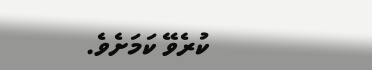ކުރެވޭ ކަމަށެވެ.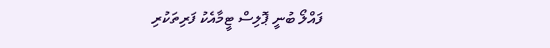ފައްލޯ ބުނީ ޕޮލިސް ޓީމާއެކު ފަރިތަކުރި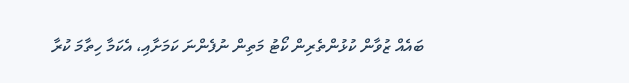ބައެއް ޒުވާން ކުޅުންތެރިން ކޯޓު މަތިން ނުފެންނަ ކަމަށާއި، އެކަމާ ހިތާމަ ކުރާ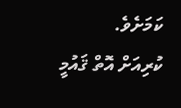ކަމަށެވެ.
ކުރިއަށް އޮތް ޤައުމީ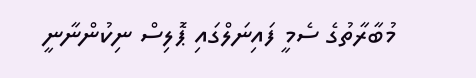މުބާރާތުގެ ސެމީ ފައިނަލްގައި ޕޮލިސް ނިކުންނާނީ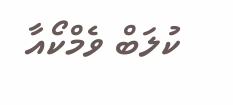ކުލަބް ވެމްކޯއާ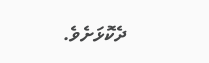ދެކޮޅަށެވެ.